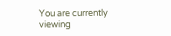You are currently viewing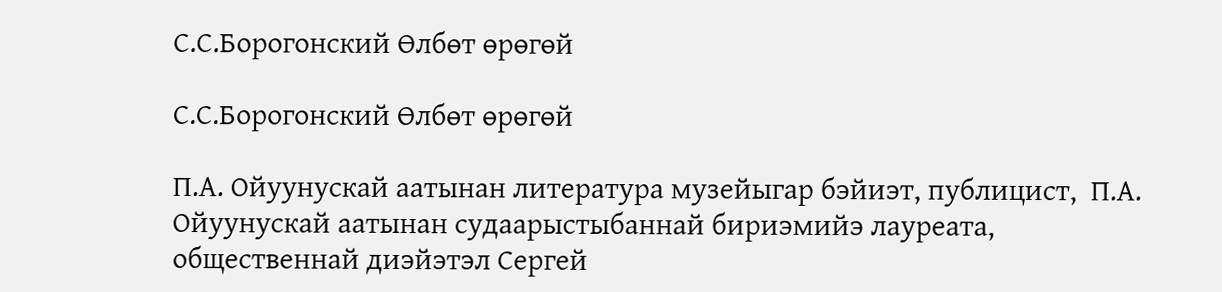С.С.Борогонский Өлбөт өрөгөй

С.С.Борогонский Өлбөт өрөгөй

П.А. Ойуунускай аатынан литература музейыгар бэйиэт, публицист,  П.А. Ойуунускай аатынан судаарыстыбаннай бириэмийэ лауреата, общественнай диэйэтэл Сергей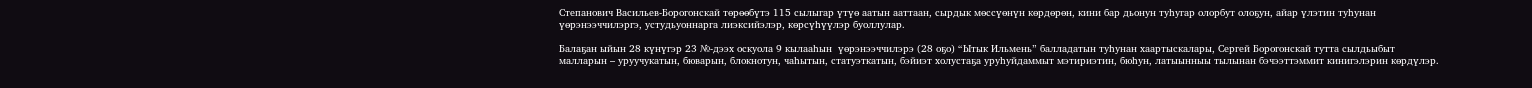Степанович Васильев-Борогонскай төрөөбүтэ 115 сылыгар үтүө аатын ааттаан, сырдык мөссүөнүн көрдөрөн, кини бар дьонун туһугар олорбут олоҕун, айар үлэтин туһунан үөрэнээччилэргэ, устудьуоннарга лиэксийэлэр, көрсүһүүлэр буоллулар.

Балаҕан ыйын 28 күнүгэр 23 №-дээх оскуола 9 кылааһын  үөрэнээччилэрэ (28 оҕо) “Ытык Ильмень” балладатын туһунан хаартыскалары, Сергей Борогонскай тутта сылдьыбыт малларын – уруучукатын, бюварын, блокнотун, чаһытын, статуэткатын, бэйиэт холустаҕа уруһуйдаммыт мэтириэтин, бюһун, латыынныы тылынан бэчээттэммит кинигэлэрин көрдүлэр.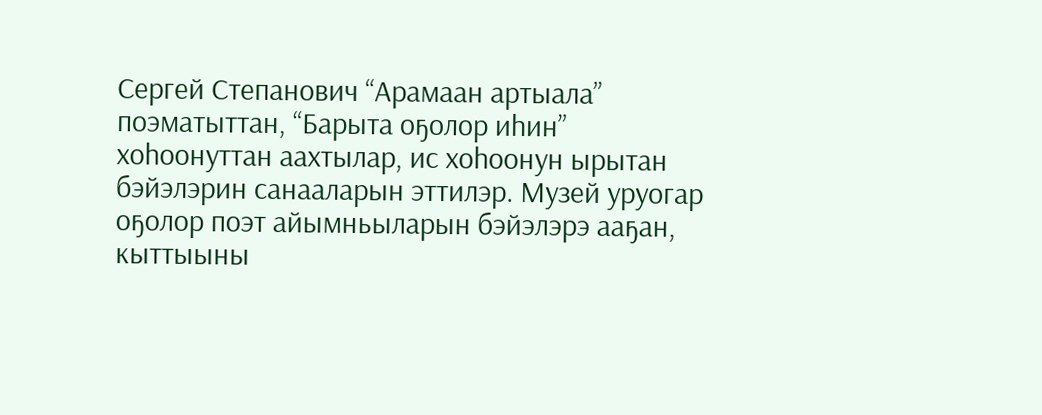Сергей Степанович “Арамаан артыала” поэматыттан, “Барыта оҕолор иһин” хоһоонуттан аахтылар, ис хоһоонун ырытан бэйэлэрин санааларын эттилэр. Музей уруогар оҕолор поэт айымньыларын бэйэлэрэ ааҕан, кыттыыны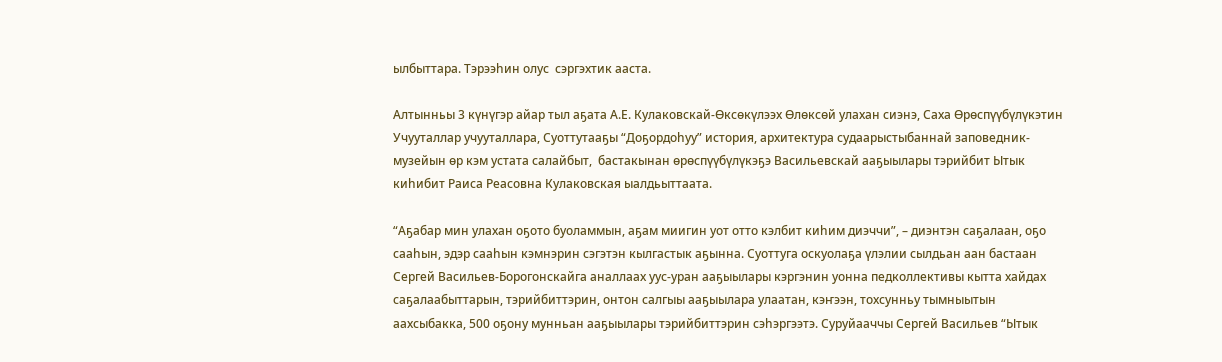ылбыттара. Тэрээһин олус  сэргэхтик ааста.

Алтынньы 3 күнүгэр айар тыл аҕата А.Е. Кулаковскай-Өксөкүлээх Өлөксөй улахан сиэнэ, Саха Өрөспүүбүлүкэтин Учууталлар учууталлара, Суоттутааҕы “Доҕордоһуу” история, архитектура судаарыстыбаннай заповедник-музейын өр кэм устата салайбыт,  бастакынан өрөспүүбүлүкэҕэ Васильевскай ааҕыылары тэрийбит Ытык киһибит Раиса Реасовна Кулаковская ыалдьыттаата.

“Аҕабар мин улахан оҕото буоламмын, аҕам миигин уот отто кэлбит киһим диэччи”, – диэнтэн саҕалаан, оҕо сааһын, эдэр сааһын кэмнэрин сэгэтэн кылгастык аҕынна. Суоттуга оскуолаҕа үлэлии сылдьан аан бастаан Сергей Васильев-Борогонскайга аналлаах уус-уран ааҕыылары кэргэнин уонна педколлективы кытта хайдах саҕалаабыттарын, тэрийбиттэрин, онтон салгыы ааҕыылара улаатан, кэҥээн, тохсунньу тымныытын аахсыбакка, 500 оҕону мунньан ааҕыылары тэрийбиттэрин сэһэргээтэ. Суруйааччы Сергей Васильев “Ытык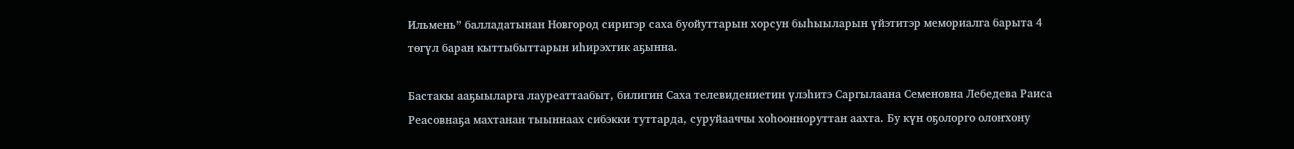Ильмень” балладатынан Новгород сиригэр саха буойуттарын хорсун быһыыларын үйэтитэр мемориалга барыта 4 төгүл баран кыттыбыттарын иһирэхтик аҕынна.

Бастакы ааҕыыларга лауреаттаабыт, билигин Саха телевидениетин үлэһитэ Саргылаана Семеновна Лебедева Раиса Реасовнаҕа махтанан тыыннаах сибэкки туттарда, суруйааччы хоһоонноруттан аахта. Бу күн оҕолорго олоҥхону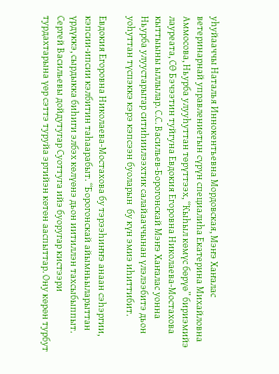уһуйааччы Наталья Иннокентьевна Мордовская, Мэҥэ Хаҥалас ветеринарнай управлениетын сүрүн специалиһа Екатерина Михайловна Аммосова, Ньурба улууһуттан төрүттээх, “Кыһыл көмүс бөрүө” бириэмийэ лауреата, СӨ Бэчээтин туйгуна Евдокия Егоровна Николаева-Мостахова кыттыыны ыллылар. С.С. Васильев-Борогонскай Мэҥэ Хаҥалас уонна Ньурба улуустарыгар ситиһиилээхтик салайааччынан үлэлээбитэ дьон уоһуттан түспэккэ кэрэ кэпсээн буоларын  бу күн эмиэ иһиттибит.

Евдокия Егоровна Николаева-Мостахова бу тэрээһиҥҥэ анаан сэһэргии, кэпсии-ипсии кэлбитин таһаарабыт. “Борогонскай айымньыларыттан үрдүккэ, сырдыкка биһиги элбэх көлүөнэ дьон иитиллэн тахсыбыппыт. Сергей Васильевы дойдутугар Суоттуга ийэ буоругар кистээри турдахтарына үөр сэттэ туруйа эргийэн көтөн ааспыттар. Ону көрөн турбут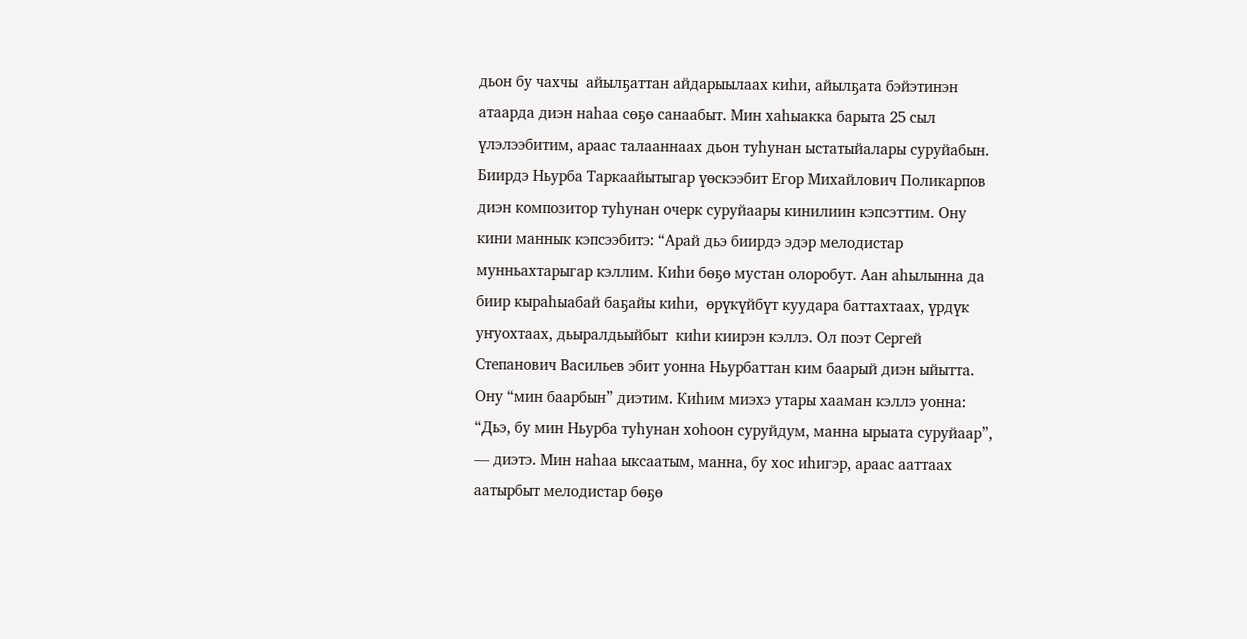дьон бу чахчы  айылҕаттан айдарыылаах киһи, айылҕата бэйэтинэн атаарда диэн наһаа сөҕө санаабыт. Мин хаһыакка барыта 25 сыл үлэлээбитим, араас талааннаах дьон туһунан ыстатыйалары суруйабын. Биирдэ Ньурба Таркаайытыгар үөскээбит Егор Михайлович Поликарпов диэн композитор туһунан очерк суруйаары кинилиин кэпсэттим. Ону кини маннык кэпсээбитэ: “Арай дьэ биирдэ эдэр мелодистар мунньахтарыгар кэллим. Киһи бөҕө мустан олоробут. Аан аһылынна да биир кыраһыабай баҕайы киһи,  өрүкүйбүт куудара баттахтаах, үрдүк уҥуохтаах, дьыралдьыйбыт  киһи киирэн кэллэ. Ол поэт Сергей Степанович Васильев эбит уонна Ньурбаттан ким баарый диэн ыйытта. Ону “мин баарбын” диэтим. Киһим миэхэ утары хааман кэллэ уонна: “Дьэ, бу мин Ньурба туһунан хоһоон суруйдум, манна ырыата суруйаар”, — диэтэ. Мин наһаа ыксаатым, манна, бу хос иһигэр, араас ааттаах аатырбыт мелодистар бөҕө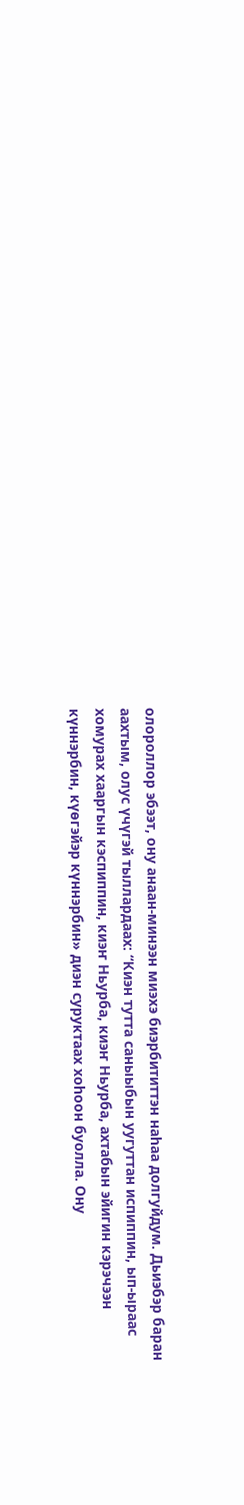олороллор эбээт, ону анаан-минээн миэхэ биэрбититтэн наһаа долгуйдум. Дьиэбэр баран аахтым, олус үчүгэй тыллардаах: “Киэн тутта саныыбын уугуттан испиппин, ып-ыраас хомурах хааргын кэспиппин, киэҥ Ньурба, киэҥ Ньурба, ахтабын эйигин кэрэчээн күннэрбин, күөгэйэр күннэрбин» диэн суруктаах хоһоон буолла. Ону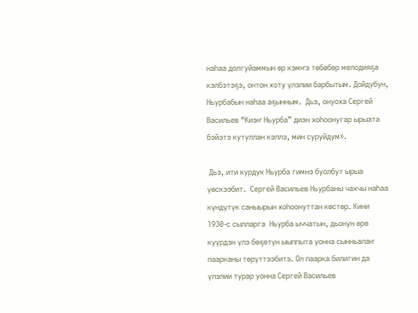наһаа долгуйаммын өр кэмҥэ төбөбөр мелодияҕа кэлбэтэҕэ, онтон хоту үлэлии барбытым. Дойдубун, Ньурбабын наһаа аҕынным.  Дьэ, онуоха Сергей Васильев “Киэҥ Ньурба” диэн хоһоонугар ырыата бэйэтэ кутуллан кэллэ, мин суруйдум».

 Дьэ, ити курдук Ньурба гимнэ буолбут ырыа үөскээбит.  Сергей Васильев Ньурбаны чахчы наһаа күндүтүк саныырын хоһоонуттан көстөр. Кини 1930-с сылларга  Ньурба ыччатын, дьонун өрө күүрдэн үлэ бөҕөтүн ыыппыта уонна сынньалаҥ паарканы төрүттээбитэ. Ол паарка билигин да үлэлии турар уонна Сергей Васильев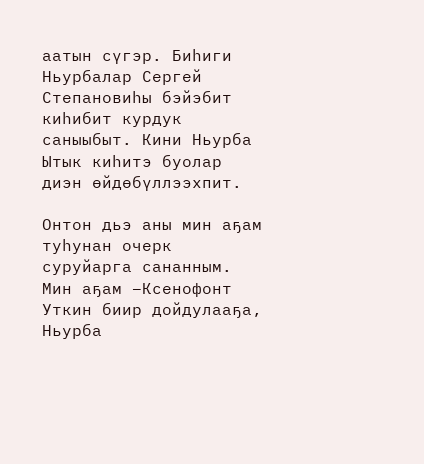аатын сүгэр. Биһиги Ньурбалар Сергей Степановиһы бэйэбит киһибит курдук саныыбыт. Кини Ньурба Ытык киһитэ буолар диэн өйдөбүллээхпит.

Онтон дьэ аны мин аҕам туһунан очерк суруйарга сананным. Мин аҕам –Ксенофонт Уткин биир дойдулааҕа, Ньурба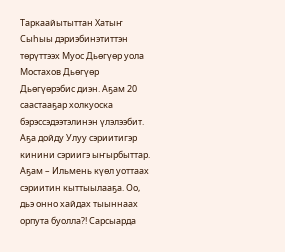Таркаайытыттан Хатыҥ Сыһыы дэриэбинэтиттэн төрүттээх Муос Дьөгүөр уола Мостахов Дьөгүөр Дьөгүөрэбис диэн. Аҕам 20 саастааҕар холкуоска бэрэссэдээтэлинэн үлэлээбит. Аҕа дойду Улуу сэриитигэр кинини сэриигэ ыҥырбыттар. Аҕам – Ильмень күөл уоттаах сэриитин кыттыылааҕа. Оо, дьэ онно хайдах тыыннаах орпута буолла?! Сарсыарда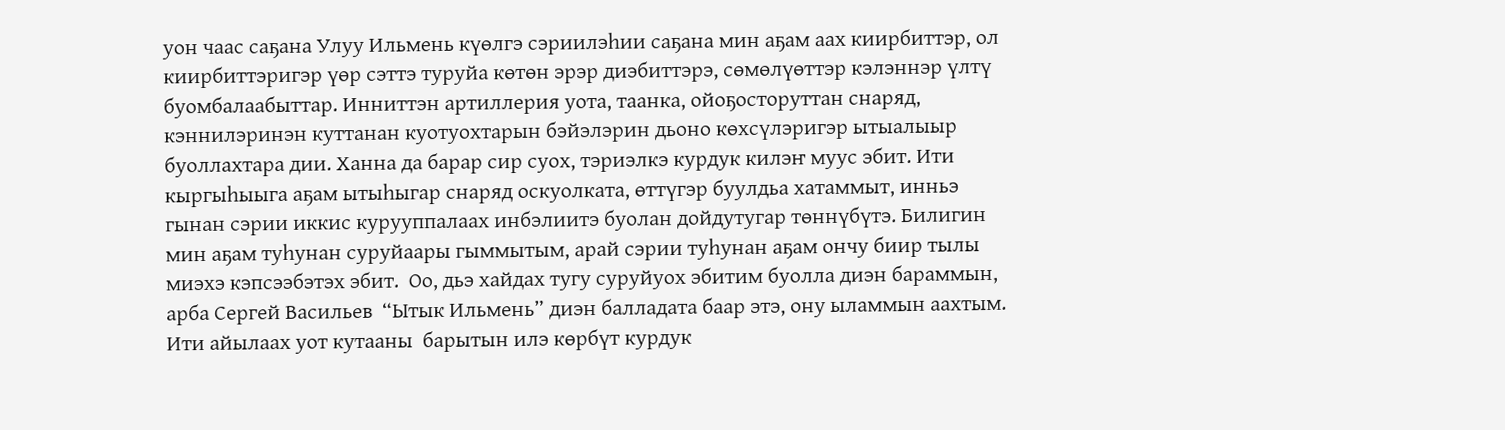уон чаас саҕана Улуу Ильмень күөлгэ сэриилэһии саҕана мин аҕам аах киирбиттэр, ол киирбиттэригэр үөр сэттэ туруйа көтөн эрэр диэбиттэрэ, сөмөлүөттэр кэлэннэр үлтү буомбалаабыттар. Инниттэн артиллерия уота, таанка, ойоҕосторуттан снаряд, кэннилэринэн куттанан куотуохтарын бэйэлэрин дьоно көхсүлэригэр ытыалыыр буоллахтара дии. Ханна да барар сир суох, тэриэлкэ курдук килэҥ муус эбит. Ити кыргыһыыга аҕам ытыһыгар снаряд оскуолката, өттүгэр буулдьа хатаммыт, инньэ гынан сэрии иккис курууппалаах инбэлиитэ буолан дойдутугар төннүбүтэ. Билигин мин аҕам туһунан суруйаары гыммытым, арай сэрии туһунан аҕам ончу биир тылы миэхэ кэпсээбэтэх эбит.  Оо, дьэ хайдах тугу суруйуох эбитим буолла диэн бараммын, арба Сергей Васильев  “Ытык Ильмень” диэн балладата баар этэ, ону ыламмын аахтым. Ити айылаах уот кутааны  барытын илэ көрбүт курдук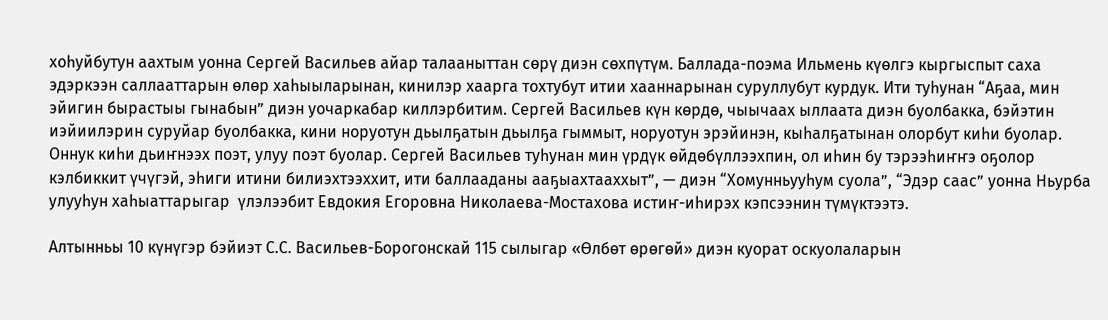хоһуйбутун аахтым уонна Сергей Васильев айар талааныттан сөрү диэн сөхпүтүм. Баллада-поэма Ильмень күөлгэ кыргыспыт саха эдэркээн саллааттарын өлөр хаһыыларынан, кинилэр хаарга тохтубут итии хааннарынан суруллубут курдук. Ити туһунан “Аҕаа, мин эйигин бырастыы гынабын” диэн уочаркабар киллэрбитим. Сергей Васильев күн көрдө, чыычаах ыллаата диэн буолбакка, бэйэтин иэйиилэрин суруйар буолбакка, кини норуотун дьылҕатын дьылҕа гыммыт, норуотун эрэйинэн, кыһалҕатынан олорбут киһи буолар. Оннук киһи дьиҥнээх поэт, улуу поэт буолар. Сергей Васильев туһунан мин үрдүк өйдөбүллээхпин, ол иһин бу тэрээһиҥҥэ оҕолор кэлбиккит үчүгэй, эһиги итини билиэхтээххит, ити баллааданы ааҕыахтааххыт”, — диэн “Хомунньууһум суола”, “Эдэр саас” уонна Ньурба улууһун хаһыаттарыгар  үлэлээбит Евдокия Егоровна Николаева-Мостахова истиҥ-иһирэх кэпсээнин түмүктээтэ.

Алтынньы 10 күнүгэр бэйиэт С.С. Васильев-Борогонскай 115 сылыгар «Өлбөт өрөгөй» диэн куорат оскуолаларын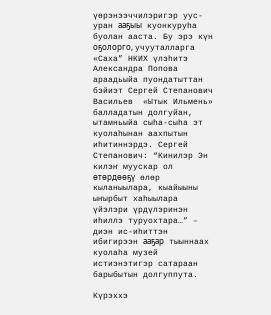үөрэнээччилэригэр уус-уран ааҕыы куонкуруһа  буолан ааста. Бу эрэ күн оҕолорго, учууталларга  «Саха” НКИХ үлэһитэ Александра Попова араадьыйа пуондатыттан бэйиэт Сергей Степанович Васильев  «Ытык Ильмень» балладатын долгуйан, ытамньыйа сыһа-сыһа эт куолаһынан аахпытын иһитиннэрдэ. Сергей Степанович: “Кинилэр Эн килэҥ муускар ол өтөрдөөҕү өлөр кыланыылара, кыайыыны ыҥырбыт хаһыылара  үйэлэри үрдүлэринэн иһиллэ туруохтара…” – диэн ис-иһиттэн ибигирээн ааҕар тыыннаах куолаһа музей истиэнэтигэр сатараан барыбытын долгуппута.

Күрэххэ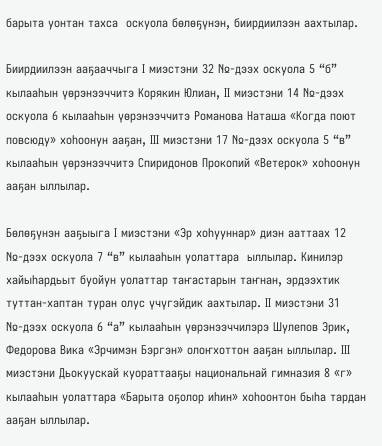барыта уонтан тахса  оскуола бөлөҕүнэн, биирдиилээн аахтылар.

Биирдиилээн ааҕааччыга I миэстэни 32 №-дээх оскуола 5 “б” кылааһын үөрэнээччитэ Корякин Юлиан, II миэстэни 14 №-дээх оскуола 6 кылааһын үөрэнээччитэ Романова Наташа «Когда поют повсюду» хоһоонун ааҕан, III миэстэни 17 №-дээх оскуола 5 “в” кылааһын үөрэнээччитэ Спиридонов Прокопий «Ветерок» хоһоонун ааҕан ыллылар.

Бөлөҕүнэн ааҕыыга I миэстэни «Эр хоһууннар» диэн ааттаах 12 №-дээх оскуола 7 “в” кылааһын уолаттара  ыллылар. Кинилэр хайыһардьыт буойун уолаттар таҥастарын таҥнан, эрдээхтик туттан-хаптан туран олус үчүгэйдик аахтылар. II миэстэни 31 №-дээх оскуола 6 “а” кылааһын үөрэнээччилэрэ Шулепов Эрик, Федорова Вика «Эрчимэн Бэргэн» олоҥхоттон ааҕан ыллылар. III миэстэни Дьокуускай куораттааҕы национальнай гимназия 8 «г» кылааһын уолаттара «Барыта оҕолор иһин» хоһоонтон быһа тардан ааҕан ыллылар.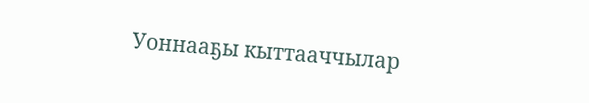Уоннааҕы кыттааччылар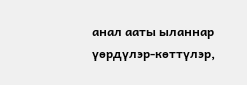анал ааты ыланнар үөрдүлэр-көттүлэр,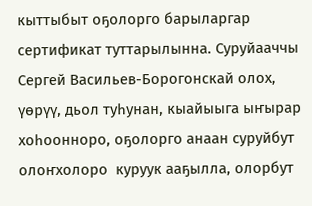кыттыбыт оҕолорго барыларгар сертификат туттарылынна. Суруйааччы Сергей Васильев-Борогонскай олох, үөрүү, дьол туһунан, кыайыыга ыҥырар хоһоонноро, оҕолорго анаан суруйбут олоҥхолоро  куруук ааҕылла, олорбут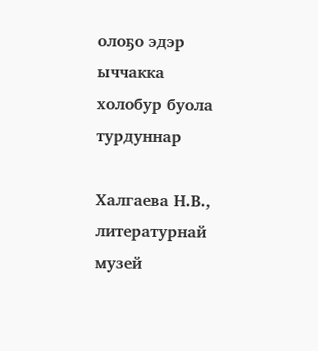олоҕо эдэр ыччакка холобур буола турдуннар

Халгаева Н.В., литературнай музей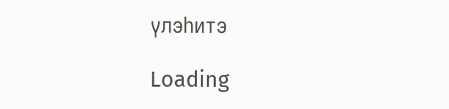үлэһитэ

Loading